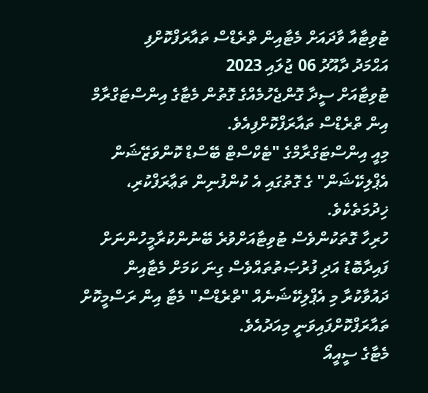ޓުވިޓާއާ ވާދައަށް މެޓާއިން ތްރެޑްސް ތައާރަފްކޮށްފި
އަޙްމަދު ދާއޫދު 06 ޖުލައި 2023
ޓުވިޓާއަށް ސީދާ ގޮންޖެހުމެއްގެ ގޮތުން މެޓާގެ އިންސްޓަގްރާމް އިން ތްރެޑްސް ތައާރަފްކޮށްފިއެވެ.
މިއީ އިންސްޓަގްރާމްގެ "ޓެކްސްޓް ބޭސްޑް ކޮންވަޒޭޝަން އެޕްލިކޭޝަން" ގެ ގޮތުގައި އެ ކުންފުނިން ތަޢާރަފްކުރި، ޚިދުމަތެކެވެ.
ހުރިހާ ގޮތަކުންވެސް ޓުވިޓާއަށްވުރެ ބޭނުންކުރާމީހުންނަށް ފައިދާބޮޑު އަދި ފުރުޞަތުތައްވެސް ގިނަ ކަމަށް މެޓާއިން ދައުވާކުރާ މި އެޕްލިކޭޝަނެއް "ތްރެޑްސް" މެޓާ އިން ރަސްމީކޮށް ތައާރަފްކޮށްފައިވަނީ މިއަދުއެވެ.
މެޓާގެ ސީއީއޯ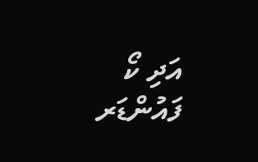އަދި ކޯ ފައުންޑަރ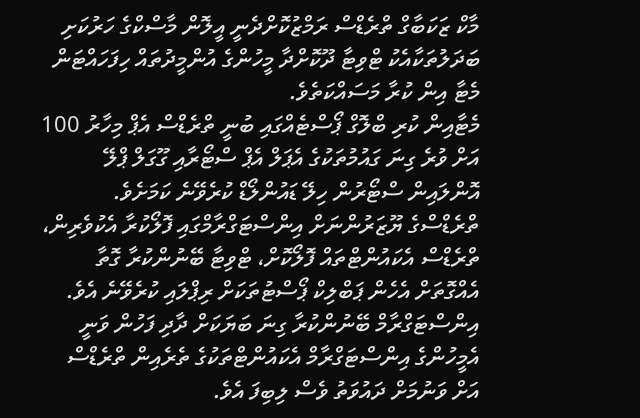މާކް ޒަކަބާގް ތްރެޑްސް ރަމްޒުކޮށްދެނީ އީލޮން މާސްކްގެ ހަރުކަށި ބަދަލުތަކާއެކު ޓްވިޓާ ދޫކޮށްދާ މީހުންގެ އުންމީދުތައް ހިފަހައްޓަން މެޓާ އިން ކުރާ މަސައްކަތެވެ.
މެޓާއިން ކުރި ބްލޮގް ޕޯސްޓެއްގައި ބުނީ ތްރެޑްސް އެޕް މިހާރު 100 އަށް ވުރެ ގިނަ ގައުމުތަކުގެ އެޕަލް އެޕް ސްޓޯރާއި ގޫގަލް ޕްލޭ އޮންލައިން ސްޓޯރުން ހިލޭ ޑައުންލޯޑް ކުރެވޭނެ ކަމަށެވެ.
ތްރެޑްސްގެ ޔޫޒަރުންނަށް އިންސްޓަގްރާމްގައި ފޮލޯކުރާ އެކުވެރިން، ތްރެޑްސް އެކައުންޓްތައް ފޮލޯކޮށް، ޓްވިޓާ ބޭނުންކުރާ ގޮތާ އެއްގޮތަށް އެހެން ޕަބްލިކް ޕޯސްޓުތަކަށް ރިޕްލައި ކުރެވޭނެ އެވެ.
އިންސްޓަގްރާމް ބޭނުންކުރާ ގިނަ ބަޔަކަށް ދާދި ފަހުން ވަނީ އެމީހުންގެ އިންސްޓަގްރާމް އެކައުންޓްތަކުގެ ތެރެއިން ތްރެޑްސް އަށް ވަނުމަށް ދައުވަތު ވެސް ލިބިފަ އެވެ.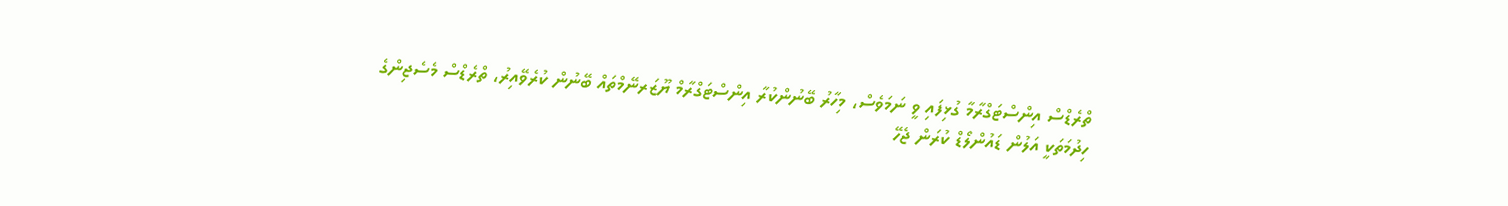ތްރެޑްސް އިންސްޓަގްރާމާ ގުޅިފައި ވީ ނަމަވެސް، މިހާރު ބޭނުންކުރާ އިންސްޓަގްރާމް ޔޫޒަރނޭމްތައް ބޭނުން ކުރެވޭއިރު، ތްރެޑްސް މެސެޖިންގެ ހިދުމަތަކީ އަލުން ޑައުންލޯޑް ކުރަން ޖެހޭ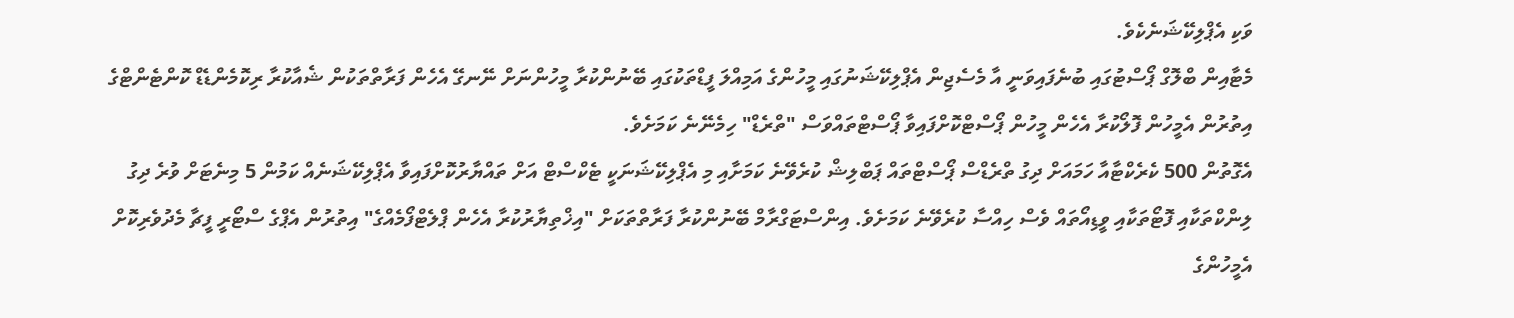ވަކި އެޕްލިކޭޝަނެކެވެ.
މެޓާއިން ބްލޮގް ޕޯސްޓުގައި ބުނެފައިވަނީ އާ މެސެޖިން އެޕްލިކޭޝަނުގައި މީހުންގެ އަމިއްލަ ފީޑްތަކުގައި ބޭނުންކުރާ މީހުންނަށް ނޭނގޭ އެހެން ފަރާތްތަކުން ޝެއާކުރާ ރިކޮމެންޑެޑް ކޮންޓެންޓްގެ އިތުރުން އެމީހުން ފޮލޯކުރާ އެހެން މީހުން ޕޯސްޓްކޮށްފައިވާ ޕޯސްޓްތައްވަސް "ތްރެޑް" ހިމެނޭނެ ކަމަށެވެ.
އެގޮތުން 500 ކެރެކްޓާއާ ހަމައަށް ދިގު ތްރެޑްސް ޕޯސްޓްތައް ޕަބްލިޝް ކުރެވޭނެ ކަމަށާއި މި އެޕްލިކޭޝަނަކީ ޓެކްސްޓް އަށް ތައްޔާރުކޮށްފައިވާ އެޕްލިކޭޝަނެއް ކަމުން 5 މިނެޓަށް ވުރެ ދިގު ލިންކްތަކާއި ފޮޓޯތަކާއި ވީޑިއޯތައް ވެސް ހިއްސާ ކުރެވޭނެ ކަމަށެވެ. އިންސްޓަގްރާމް ބޭނުންކުރާ ފަރާތްތަކަށް "އިޚްތިޔާރުކުރާ އެހެން ޕްލެޓްފޯމެއްގެ" އިތުރުން އެޕްގެ ސްޓޯރީ ފީޗާ މެދުވެރިކޮށް އެމީހުންގެ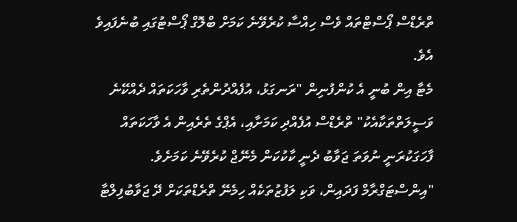ތްރެޑްސް ޕޯސްޓްތައް ވެސް ހިއްސާ ކުރެވޭނެ ކަމަށް ބްލޮގް ޕޯސްޓުގައި ބުނެފައިވެ އެވެ.
މެޓާ އިން ބުނީ އެ ކުންފުނިން "ރަނގަޅު، އުފެއްދުންތެރި ވާހަކަތައް ދެއްކޭނެ ވަސީލަތްތަކާއެކު" ތްރެޑްސް އުފެއްދި ކަމަށާއި، އެޕްގެ ތެރެއިން އެ ވާހަކަތައް ފާހަގަކުރަނީ ނުވަތަ ޖަވާބު ދެނީ ކާކުކަން މެނޭޖް ކުރެވޭނެ ކަމަށެވެ.
"އިންސްޓަގްރާމް ފަދައިން، ވަކި ލަފުޒުތަކެއް ހިމެނޭ ތްރެޑްތަކަށް ދޭ ޖަވާބުފިލްޓާ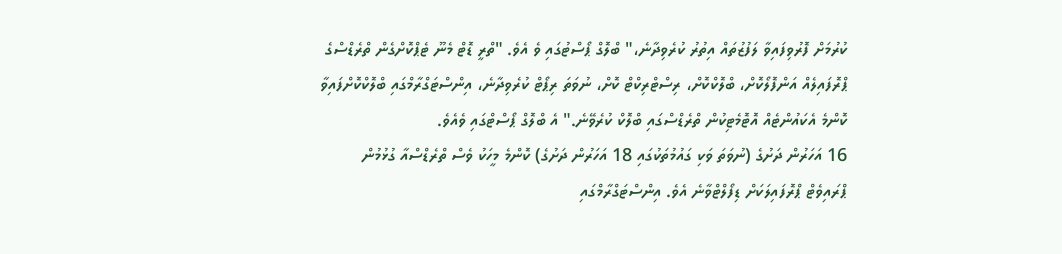ކުރުމަށް ފޮރުވިފައިވާ ލަފުޒުތައް އިތުރު ކުރެވިދާނެ،" ބްލޮގް ޕޯސްޓުގައި ވެ އެވެ. "ތްރީ ޑޮޓް މެނޫ ޓެޕްކޮށްގެން ތްރެޑްސްގެ ޕްރޮފައިލެއް އަންފޮލޯކޮށް، ބްލޮކްކޮށް، ރިސްޓްރިކްޓް ކޮށް، ނުވަތަ ރިޕޯޓް ކުރެވިދާނެ، އިންސްޓަގްރާމްގައި ބްލޮކްކޮށްފައިވާ ކޮންމެ އެކައުންޓެއް އޮޓޮމެޓިކުން ތްރެޑްސްގައި ބްލޮކް ކުރެވޭނެ." އެ ބްލޮގް ޕޯސްޓްގައި ވެއެވެ.
16 އަހަރުން ދަށުގެ (ނުވަތަ ވަކި ގައުމުތަކުގައި 18 އަހަރުން ދަށުގެ) ކޮންމެ މީހަކު ވެސް ތްރެޑްސްއާ ގުޅުމުން ޕްރައިވެޓް ޕްރޮފައިލަކަށް ޑިފޯލްޓްވާނެ އެވެ. އިންސްޓަގްރާމްގައި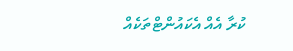ކުރާ އެއް އެކައުންޓްތަކެއް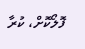ފޮލޯކޮށް، ކުރާ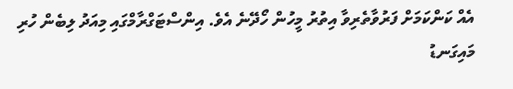އެއް ކަންކަމަށް ފަރުވާތެރިވާ އިތުރު މީހުން ހޯދޭނެ އެވެ. އިންސްޓަގްރާމްގައި މިއަދު ލިބެން ހުރި މައިގަނޑު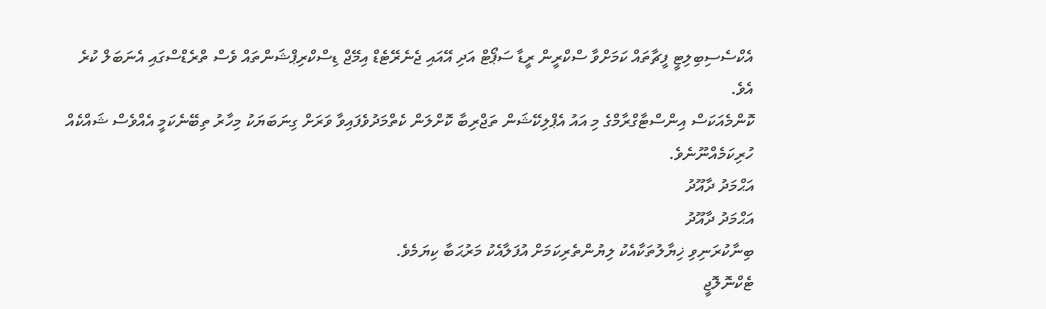އެކްސެސިބިލިޓީ ފީޗާތައް ކަމަށްވާ ސްކްރީން ރީޑާ ސަޕޯޓް އަދި އޭއައި ޖެނެރޭޓެޑް އިމޭޖް ޑިސްކްރިޕްޝަންތައް ވެސް ތްރެޑްސްގައި އެނަބަލް ކުރެ އެވެ.
ކޮންމެއަކަސް އިންސްޓާގްރާމްގެ މި އައު އެޕްލިކޭޝަން ތަޖްރިބާ ކޮށްލަން ކެތްމަދުވެފައިވާ ވަރަށް ގިނަބަޔަކު މިހާރު ތިބޭނެކަމީ އެއްވެސް ޝައްކެއް ހުރިކަމެއްނޫނެވެ.
އަޙްމަދު ދާއޫދު
އަޙްމަދު ދާއޫދު
ބިނާކުރަނިވި ޚިޔާލުތަކާއެކު ލިޔުންތެރިކަމަށް އުފަލާއެކު މަރުޙަބާ ކިޔަމެވެ.
ޓެކްނޮލޮޖީ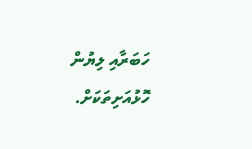ހަބަރާއި ލިޔުން ހޮޅުއަށިތަކަށް.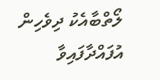ލޯތްބާއެކު ދިވެހިން އުފައްދާފައިވާ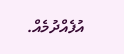އުފެއްދުމެއް.